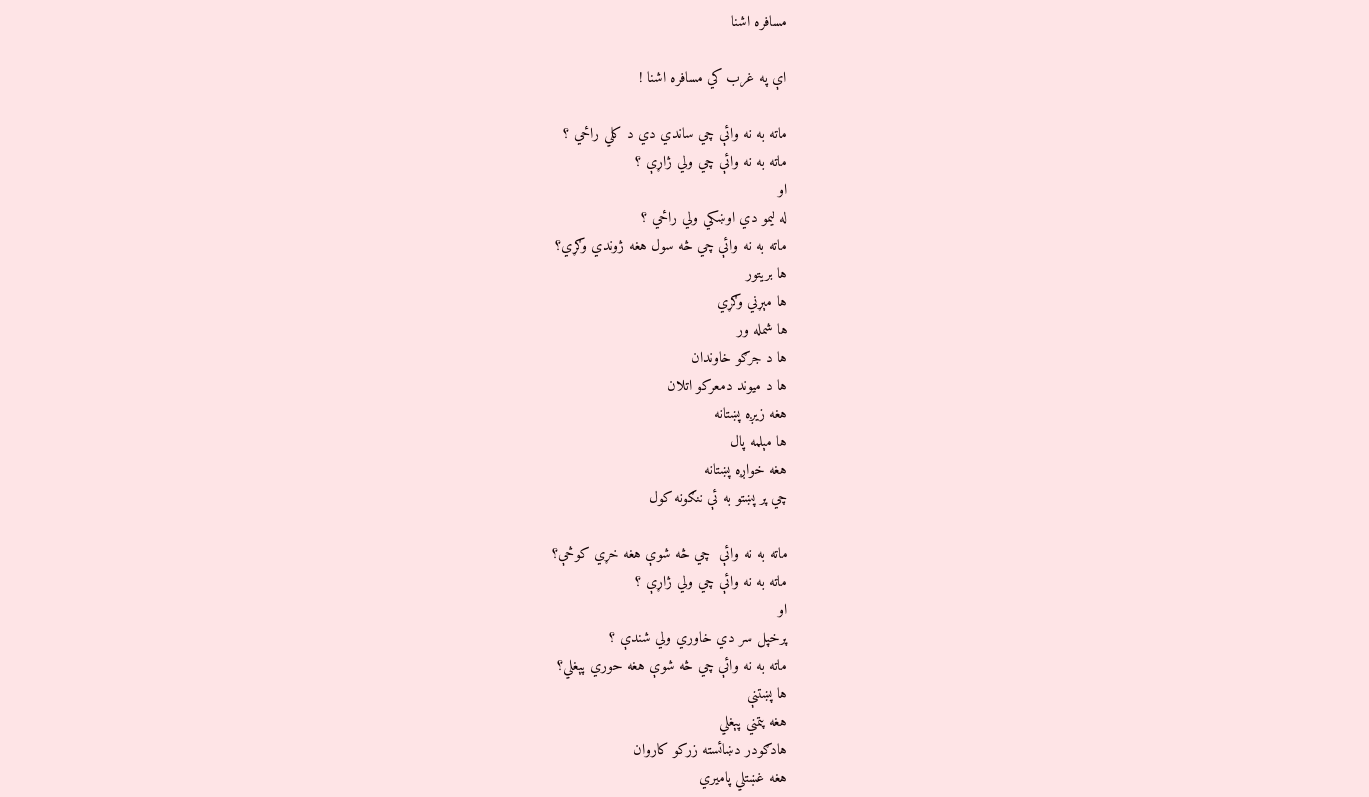مسافره اشنا

اې په غرب کي مسافره اشنا !

ماته به نه وائې چي ساندي دي د کلي راځي ؟
ماته به نه وائې چي ولي ژاړې ؟
او
له لیمو دي اوښکي ولي راځي ؟
ماته به نه وائې چي څه سول هغه ژوندي وګړي؟
ها بریتور
ها مېړني وګړي
ها شمله ور
ها د جرګو خاوندان
ها د میوند دمعرکو اتلان
هغه زیږه پښتانه
ها مېلمه پال
هغه خواږه پښتانه
چي پر پښتو به ئې ننګونه کول

ماته به نه وائې  چي څه شوې هغه خړي کوڅې؟
ماته به نه وائې چي ولي ژاړې ؟
او
پرخپل سر دي خاوري ولي شندې ؟
ماته به نه وائې چي څه شوې هغه حوري پېغلي؟
ها پښتنې
هغه پتمني پېغلي
هادګودر دښائسته زرکو کاروان
هغه غښتلي پامیري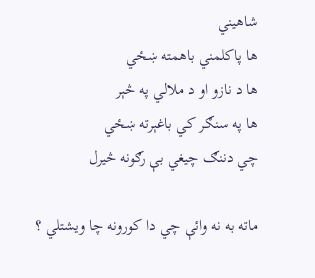شاهیني
ها پاکلمني باهمته ښځي
ها د نازو او د ملالي په څېر
ها په سنګر کي باغېرته ښځي
چي دننګ چیغي بې رګونه څیرل

ماته به نه وائې چي دا کورونه چا ویشتلي ؟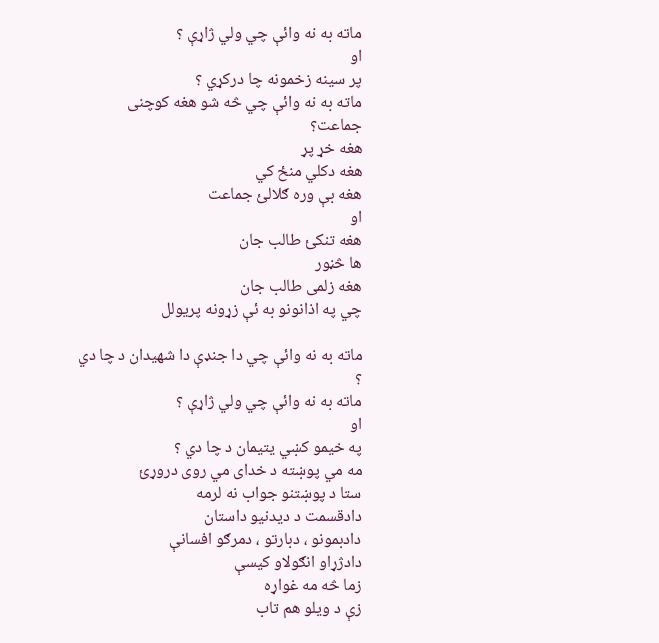ماته به نه وائې چي ولي ژاړې ؟
او
پر سینه زخمونه چا درکړي ؟
ماته به نه وائې چي څه شو هغه کوچنی جماعت؟
هغه خړ پړ
هغه دکلي منځ کي
هغه بې وره ګلالئ جماعت
او
هغه تنکئ طالب جان
ها څڼور
هغه زلمی طالب جان
چي په اذانونو به ئې زړونه پریولل

ماته به نه وائې چي دا جنډې دا شهیدان د چا دي  ؟
ماته به نه وائې چي ولي ژاړې ؟
او
په خیمو کښي یتیمان د چا دي ؟
مه مي پوښته د خدای مي روی دروړئ
ستا د پوښتنو جواب نه لرمه
دادقسمت د دیدنیو داستان
دادبمونو ، دبارتو ، دمرګو افسانې
دادژړاو انګولاو کیسې
زما څه مه غواړه
زې د ویلو هم تاب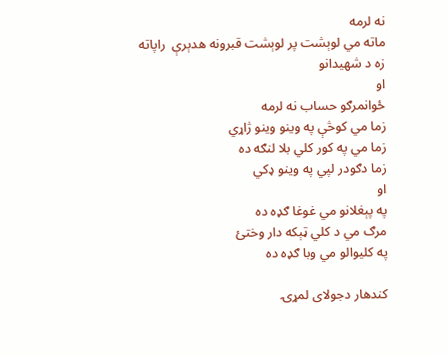نه لرمه
ماته مي لوېشت پر لوېشت قبرونه هدېرې  راپاته
زه د شهیدانو
او
ځوانمرګو حساب نه لرمه
زما مي کوڅې په وینو وینو ژاړي
زما مي په کور کلي بلا لنګه ده
زما دګودر لپي په وینو ډکي
او
په پېغلانو مي غوغا ګډه ده
مرګ مي د کلي ټېکه دار وختئ
په کلیوالو مي وبا ګډه ده

کندهار دجولای لمړۍ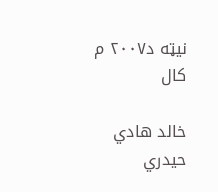نیټه د۲۰۰۷ م کال

خالد هادي حیدري